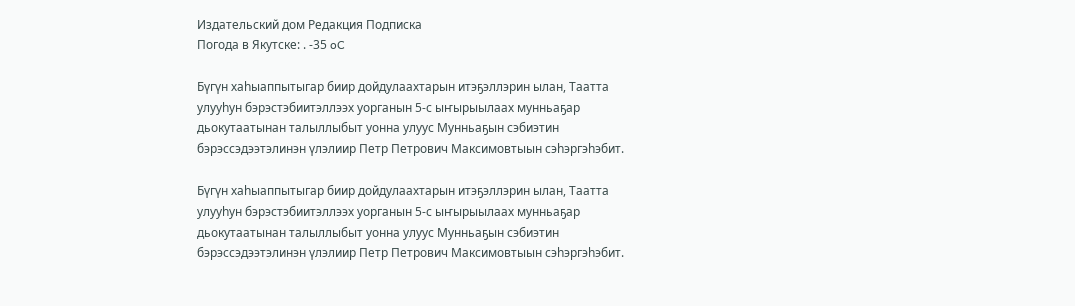Издательский дом Редакция Подписка
Погода в Якутске: . -35 oC

Бүгүн хаһыаппытыгар биир дойдулаахтарын итэҕэллэрин ылан, Таатта улууһун бэрэстэбиитэллээх уорганын 5-с ыҥырыылаах мунньаҕар дьокутаатынан талыллыбыт уонна улуус Мунньаҕын сэбиэтин бэрэссэдээтэлинэн үлэлиир Петр Петрович Максимовтыын сэһэргэһэбит.

Бүгүн хаһыаппытыгар биир дойдулаахтарын итэҕэллэрин ылан, Таатта улууһун бэрэстэбиитэллээх уорганын 5-с ыҥырыылаах мунньаҕар дьокутаатынан талыллыбыт уонна улуус Мунньаҕын сэбиэтин бэрэссэдээтэлинэн үлэлиир Петр Петрович Максимовтыын сэһэргэһэбит.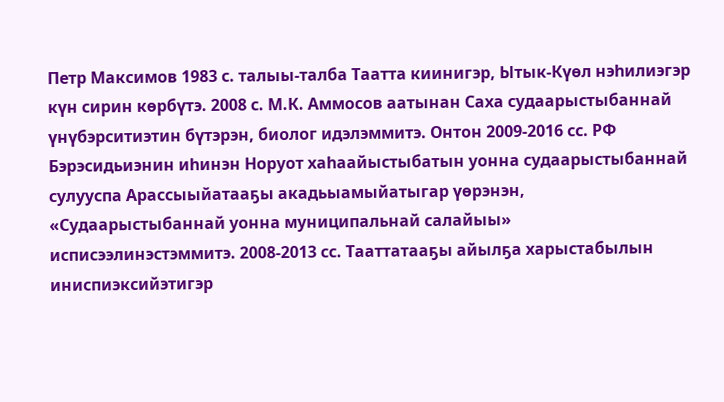Петр Максимов 1983 с. талыы-талба Таатта киинигэр, Ытык-Күөл нэһилиэгэр күн сирин көрбүтэ. 2008 с. М.К. Аммосов аатынан Саха судаарыстыбаннай үнүбэрситиэтин бүтэрэн, биолог идэлэммитэ. Онтон 2009-2016 сс. РФ Бэрэсидьиэнин иһинэн Норуот хаһаайыстыбатын уонна судаарыстыбаннай сулууспа Арассыыйатааҕы акадьыамыйатыгар үөрэнэн, «Судаарыстыбаннай уонна муниципальнай салайыы» исписээлинэстэммитэ. 2008-2013 сс. Тааттатааҕы айылҕа харыстабылын иниспиэксийэтигэр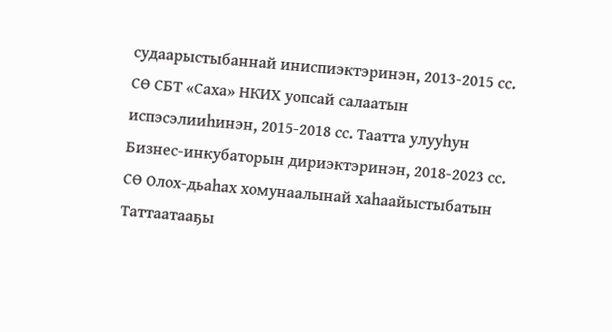судаарыстыбаннай иниспиэктэринэн, 2013-2015 сс. СӨ СБТ «Саха» НКИХ уопсай салаатын испэсэлииһинэн, 2015-2018 сс. Таатта улууһун Бизнес-инкубаторын дириэктэринэн, 2018-2023 сс. СӨ Олох-дьаһах хомунаалынай хаһаайыстыбатын Таттаатааҕы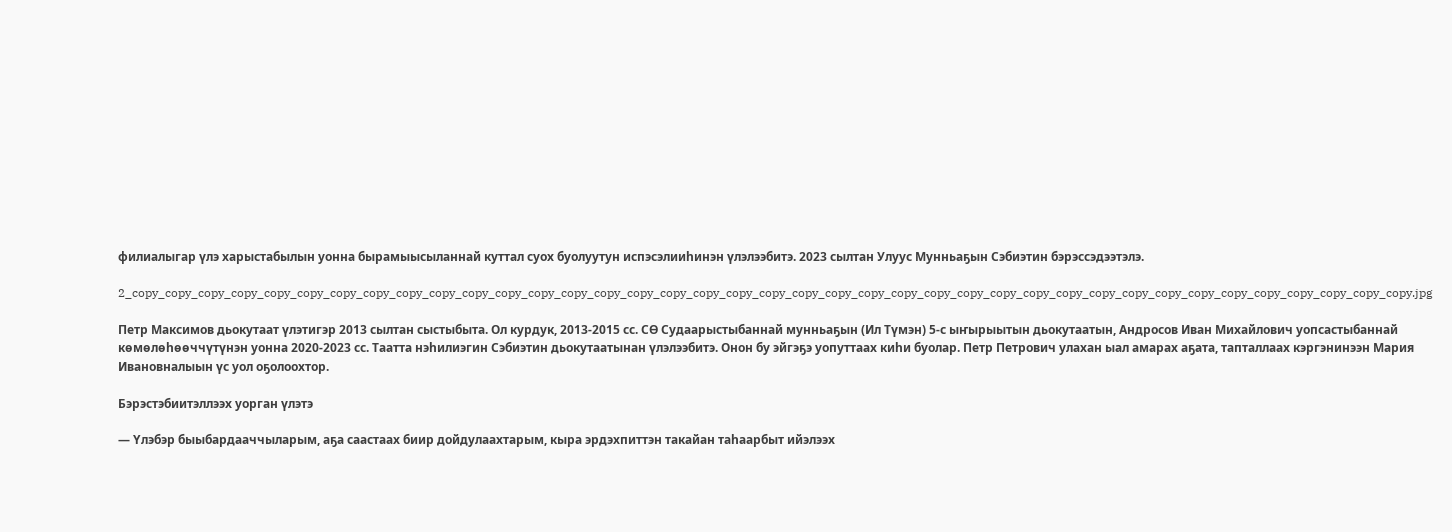филиалыгар үлэ харыстабылын уонна бырамыысыланнай куттал суох буолуутун испэсэлииһинэн үлэлээбитэ. 2023 сылтан Улуус Мунньаҕын Сэбиэтин бэрэссэдээтэлэ.

2_copy_copy_copy_copy_copy_copy_copy_copy_copy_copy_copy_copy_copy_copy_copy_copy_copy_copy_copy_copy_copy_copy_copy_copy_copy_copy_copy_copy_copy_copy_copy_copy_copy_copy_copy_copy_copy_copy_copy.jpg

Петр Максимов дьокутаат үлэтигэр 2013 сылтан сыстыбыта. Ол курдук, 2013-2015 сс. СӨ Судаарыстыбаннай мунньаҕын (Ил Түмэн) 5-с ыҥырыытын дьокутаатын, Андросов Иван Михайлович уопсастыбаннай көмөлөһөөччүтүнэн уонна 2020-2023 сс. Таатта нэһилиэгин Сэбиэтин дьокутаатынан үлэлээбитэ. Онон бу эйгэҕэ уопуттаах киһи буолар. Петр Петрович улахан ыал амарах аҕата, тапталлаах кэргэнинээн Мария Ивановналыын үс уол оҕолоохтор.

Бэрэстэбиитэллээх уорган үлэтэ

— Үлэбэр быыбардааччыларым, аҕа саастаах биир дойдулаахтарым, кыра эрдэхпиттэн такайан таһаарбыт ийэлээх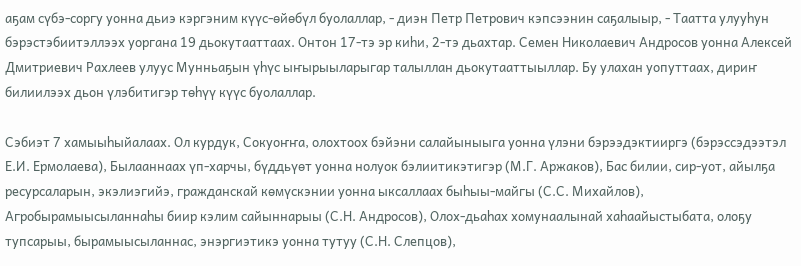аҕам сүбэ-соргу уонна дьиэ кэргэним күүс-өйөбүл буолаллар, - диэн Петр Петрович кэпсээнин саҕалыыр, - Таатта улууһун бэрэстэбиитэллээх уоргана 19 дьокутааттаах. Онтон 17-тэ эр киһи, 2-тэ дьахтар. Семен Николаевич Андросов уонна Алексей Дмитриевич Рахлеев улуус Мунньаҕын үһүс ыҥырыыларыгар талыллан дьокутааттыыллар. Бу улахан уопуттаах, дириҥ билиилээх дьон үлэбитигэр төһүү күүс буолаллар.

Сэбиэт 7 хамыыһыйалаах. Ол курдук, Сокуоҥҥа, олохтоох бэйэни салайыныыга уонна үлэни бэрээдэктииргэ (бэрэссэдээтэл Е.И. Ермолаева), Былааннаах үп-харчы, бүддьүөт уонна нолуок бэлиитикэтигэр (М.Г. Аржаков), Бас билии, сир-уот, айылҕа ресурсаларын, экэлиэгийэ, гражданскай көмүскэнии уонна ыксаллаах быһыы-майгы (С.С. Михайлов), Агробырамыысыланнаһы биир кэлим сайыннарыы (С.Н. Андросов), Олох-дьаһах хомунаалынай хаһаайыстыбата, олоҕу тупсарыы, бырамыысыланнас, энэргиэтикэ уонна тутуу (С.Н. Слепцов),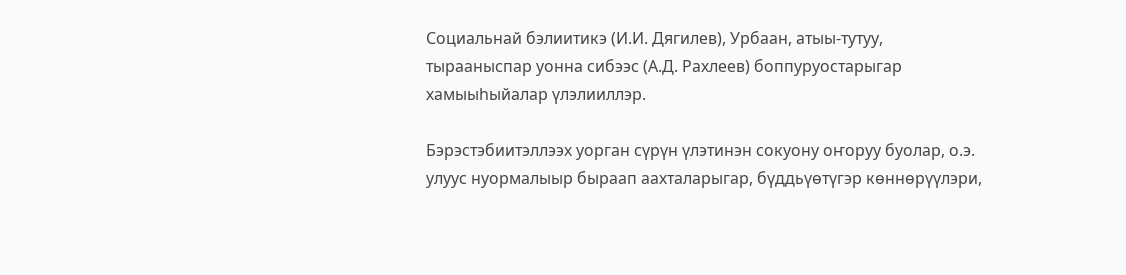Социальнай бэлиитикэ (И.И. Дягилев), Урбаан, атыы-тутуу, тырааныспар уонна сибээс (А.Д. Рахлеев) боппуруостарыгар хамыыһыйалар үлэлииллэр.

Бэрэстэбиитэллээх уорган сүрүн үлэтинэн сокуону оҥоруу буолар, о.э. улуус нуормалыыр быраап аахталарыгар, бүддьүөтүгэр көннөрүүлэри,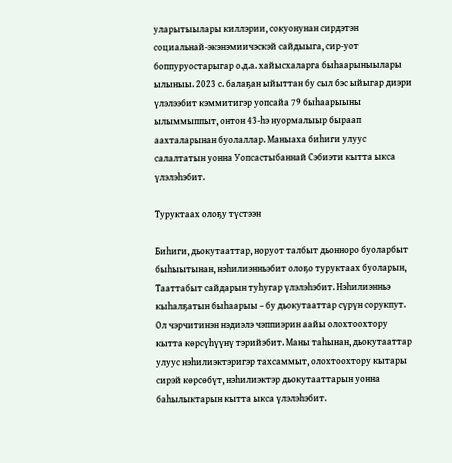уларытыылары киллэрии, сокуонунан сирдэтэн социальнай-экэнэмиичэскэй сайдыыга, сир-уот боппуруостарыгар о.д.а. хайысхаларга быһаарыныылары ылыныы. 2023 с. балаҕан ыйыттан бу сыл бэс ыйыгар диэри үлэлээбит кэммитигэр уопсайа 79 быһаарыыны ылыммыппыт, онтон 43-һэ нуормалыыр быраап аахталарынан буолаллар. Маныаха биһиги улуус салалтатын уонна Уопсастыбаннай Сэбиэти кытта ыкса үлэлэһэбит.

Туруктаах олоҕу түстээн

Биһиги, дьокутааттар, норуот талбыт дьонноро буоларбыт быһыытынан, нэһилиэнньэбит олоҕо туруктаах буоларын, Тааттабыт сайдарын туһугар үлэлэһэбит. Нэһилиэнньэ кыһалҕатын быһаарыы – бу дьокутааттар сүрүн сорукпут. Ол чэрчитинэн нэдиэлэ чэппиэрин аайы олохтоохтору кытта көрсүһүүнү тэрийэбит. Маны таһынан, дьокутааттар улуус нэһилиэктэригэр тахсаммыт, олохтоохтору кытары сирэй көрсөбүт, нэһилиэктэр дьокутааттарын уонна баһылыктарын кытта ыкса үлэлэһэбит.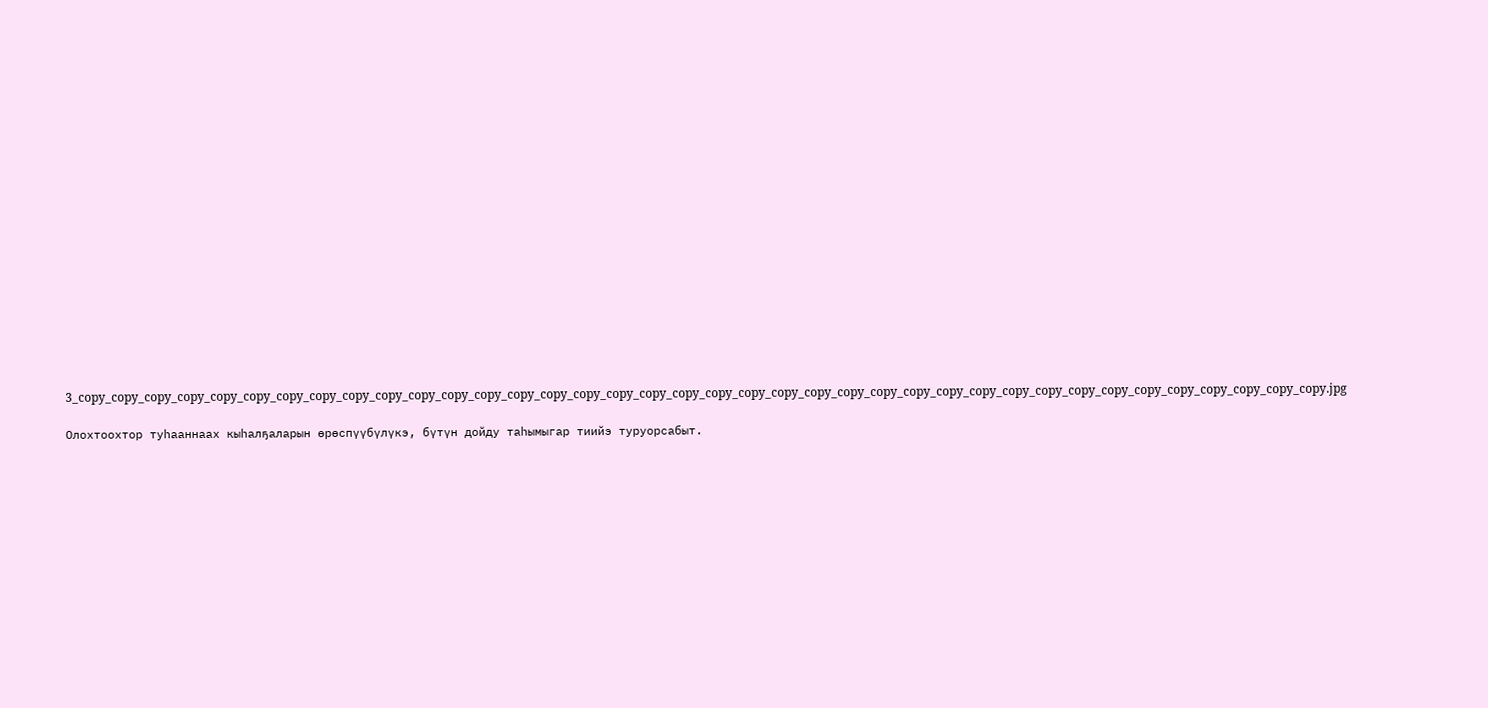3_copy_copy_copy_copy_copy_copy_copy_copy_copy_copy_copy_copy_copy_copy_copy_copy_copy_copy_copy_copy_copy_copy_copy_copy_copy_copy_copy_copy_copy_copy_copy_copy_copy_copy_copy_copy_copy_copy.jpg

Олохтоохтор туһааннаах кыһалҕаларын өрөспүүбүлүкэ, бүтүн дойду таһымыгар тиийэ туруорсабыт.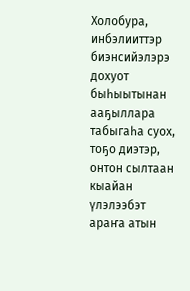Холобура, инбэлииттэр биэнсийэлэрэ дохуот быһыытынан ааҕыллара табыгаһа суох, тоҕо диэтэр, онтон сылтаан кыайан үлэлээбэт араҥа атын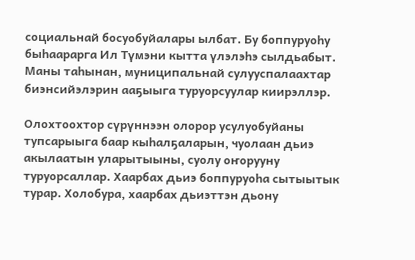социальнай босуобуйалары ылбат. Бу боппуруоһу быһаарарга Ил Түмэни кытта үлэлэһэ сылдьабыт. Маны таһынан, муниципальнай сулууспалаахтар биэнсийэлэрин ааҕыыга туруорсуулар киирэллэр.

Олохтоохтор сүрүннээн олорор усулуобуйаны тупсарыыга баар кыһалҕаларын, чуолаан дьиэ акылаатын уларытыыны, суолу оҥорууну туруорсаллар. Хаарбах дьиэ боппуруоһа сытыытык турар. Холобура, хаарбах дьиэттэн дьону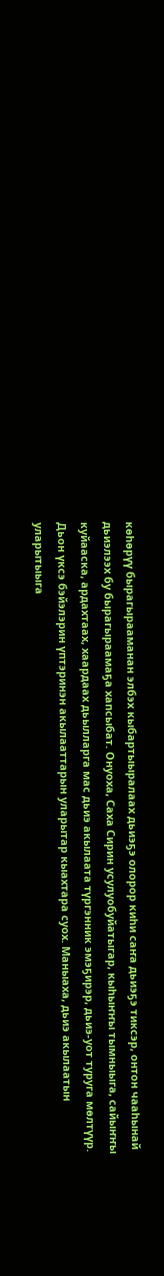көһөрүү бырагырааманан элбэх кыбартыыралаах дьиэҕэ олорор киһи саҥа дьиэҕэ тиксэр, онтон чааһынай дьиэлээх бу бырагыраамаҕа хапсыбат. Онуоха, Саха Сирин усулуобуйатыгар, кыһыҥҥы тымныыга, сайыҥҥы куйааска, ардахтаах, хаардаах дьылларга мас дьиэ акылаата түргэнник эмэҕирэр, дьиэ-уот туруга мөлтүүр. Дьон үксэ бэйэлэрин үптэринэн акылааттарын уларытар кыахтара суох. Маныаха, дьиэ акылаатын уларытыыга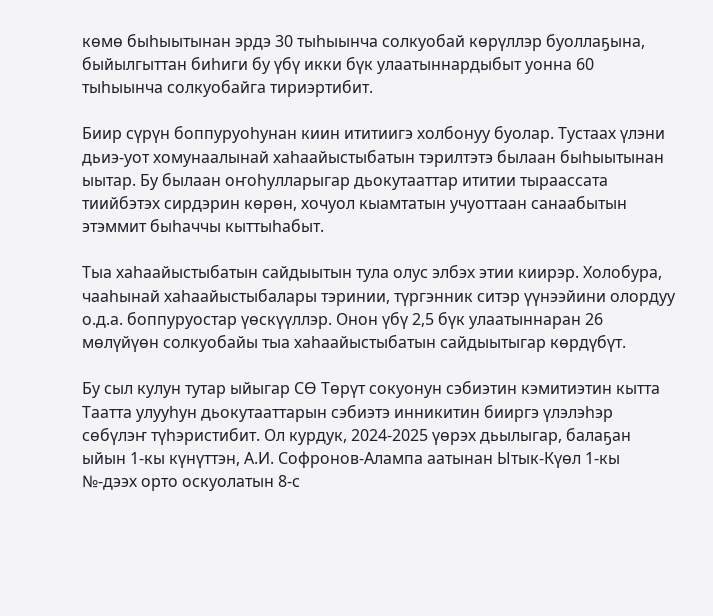көмө быһыытынан эрдэ 30 тыһыынча солкуобай көрүллэр буоллаҕына, быйылгыттан биһиги бу үбү икки бүк улаатыннардыбыт уонна 60 тыһыынча солкуобайга тириэртибит.

Биир сүрүн боппуруоһунан киин ититиигэ холбонуу буолар. Тустаах үлэни дьиэ-уот хомунаалынай хаһаайыстыбатын тэрилтэтэ былаан быһыытынан ыытар. Бу былаан оҥоһулларыгар дьокутааттар ититии тыраассата тиийбэтэх сирдэрин көрөн, хочуол кыамтатын учуоттаан санаабытын этэммит быһаччы кыттыһабыт.

Тыа хаһаайыстыбатын сайдыытын тула олус элбэх этии киирэр. Холобура, чааһынай хаһаайыстыбалары тэринии, түргэнник ситэр үүнээйини олордуу о.д.а. боппуруостар үөскүүллэр. Онон үбү 2,5 бүк улаатыннаран 26 мөлүйүөн солкуобайы тыа хаһаайыстыбатын сайдыытыгар көрдүбүт.

Бу сыл кулун тутар ыйыгар СӨ Төрүт сокуонун сэбиэтин кэмитиэтин кытта  Таатта улууһун дьокутааттарын сэбиэтэ инникитин бииргэ үлэлэһэр сөбүлэҥ түһэристибит. Ол курдук, 2024-2025 үөрэх дьылыгар, балаҕан ыйын 1-кы күнүттэн, А.И. Софронов-Алампа аатынан Ытык-Күөл 1-кы №-дээх орто оскуолатын 8-с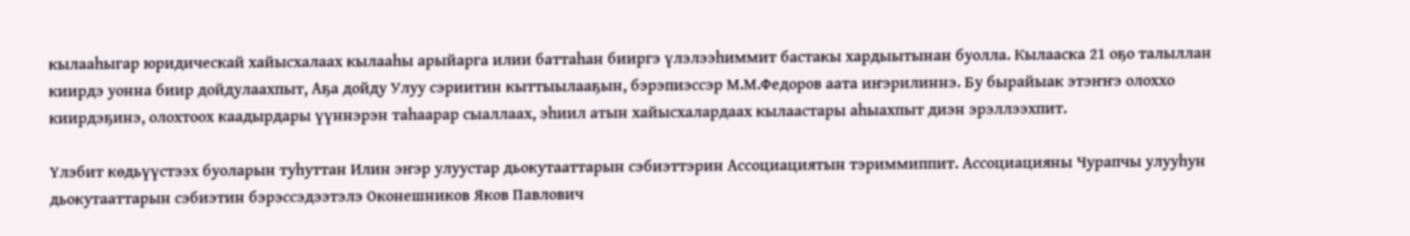кылааһыгар юридическай хайысхалаах кылааһы арыйарга илии баттаһан бииргэ үлэлээһиммит бастакы хардыытынан буолла. Кылааска 21 оҕо талыллан киирдэ уонна биир дойдулаахпыт, Аҕа дойду Улуу сэриитин кыттыылааҕын, бэрэпиэссэр М.М.Федоров аата иҥэрилиннэ. Бу бырайыак этэҥҥэ олоххо киирдэҕинэ, олохтоох каадырдары үүннэрэн таһаарар сыаллаах, эһиил атын хайысхалардаах кылаастары аһыахпыт диэн эрэллээхпит.

Үлэбит көдьүүстээх буоларын туһуттан Илин эҥэр улуустар дьокутааттарын сэбиэттэрин Ассоциациятын тэриммиппит. Ассоциацияны Чурапчы улууһун дьокутааттарын сэбиэтин бэрэссэдээтэлэ Оконешников Яков Павлович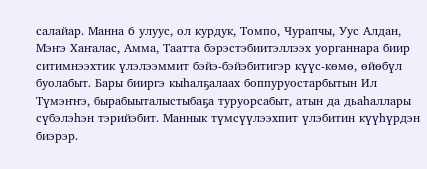салайар. Манна 6 улуус, ол курдук, Томпо, Чурапчы, Уус Алдан, Мэҥэ Хаҥалас, Амма, Таатта бэрэстэбиитэллээх уорганнара биир ситимнээхтик үлэлээммит бэйэ-бэйэбитигэр күүс-көмө, өйөбүл буолабыт. Бары бииргэ кыһалҕалаах боппуруостарбытын Ил Түмэҥҥэ, бырабыыталыстыбаҕа туруорсабыт, атын да дьаһаллары сүбэлэһэн тэрийэбит. Маннык түмсүүлээхпит үлэбитин күүһүрдэн биэрэр.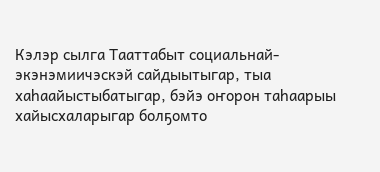Кэлэр сылга Тааттабыт социальнай-экэнэмиичэскэй сайдыытыгар, тыа хаһаайыстыбатыгар, бэйэ оҥорон таһаарыы хайысхаларыгар болҕомто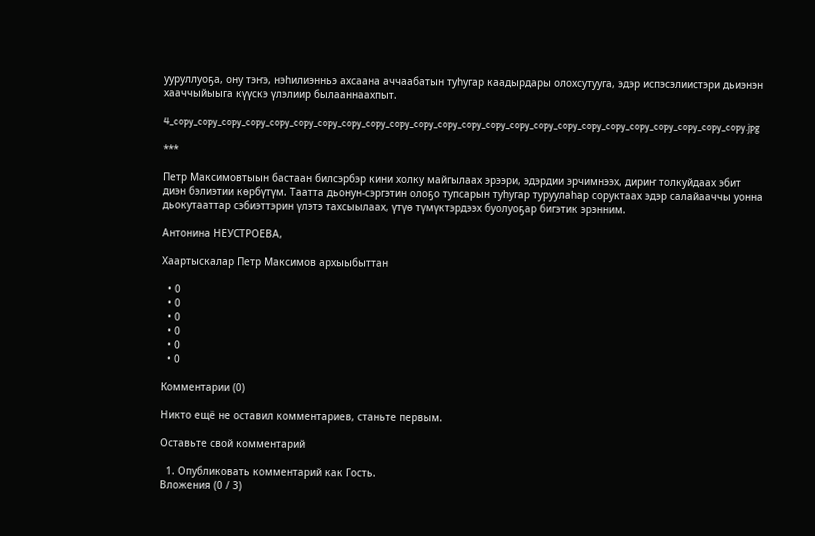ууруллуоҕа, ону тэҥэ, нэһилиэнньэ ахсаана аччаабатын туһугар каадырдары олохсутууга, эдэр испэсэлиистэри дьиэнэн хааччыйыыга күүскэ үлэлиир былааннаахпыт.

4_copy_copy_copy_copy_copy_copy_copy_copy_copy_copy_copy_copy_copy_copy_copy_copy_copy_copy_copy_copy_copy_copy_copy_copy.jpg

***

Петр Максимовтыын бастаан билсэрбэр кини холку майгылаах эрээри, эдэрдии эрчимнээх, дириҥ толкуйдаах эбит диэн бэлиэтии көрбүтүм. Таатта дьонун-сэргэтин олоҕо тупсарын туһугар туруулаһар соруктаах эдэр салайааччы уонна дьокутааттар сэбиэттэрин үлэтэ тахсыылаах, үтүө түмүктэрдээх буолуоҕар бигэтик эрэнним.

Антонина НЕУСТРОЕВА,

Хаартыскалар Петр Максимов архыыбыттан

  • 0
  • 0
  • 0
  • 0
  • 0
  • 0

Комментарии (0)

Никто ещё не оставил комментариев, станьте первым.

Оставьте свой комментарий

  1. Опубликовать комментарий как Гость.
Вложения (0 / 3)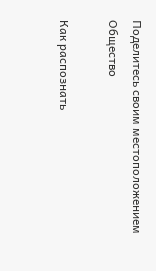Поделитесь своим местоположением
Общество

Как распознать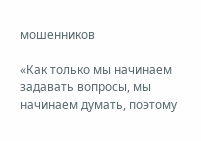мошенников

«Как только мы начинаем задавать вопросы, мы начинаем думать, поэтому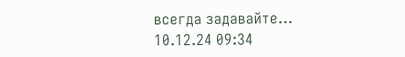всегда задавайте…
10.12.24 09:34